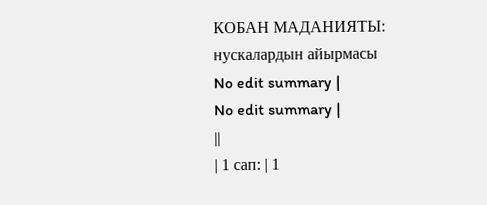КОБАН МАДАНИЯТЫ: нускалардын айырмасы
No edit summary |
No edit summary |
||
| 1 сап: | 1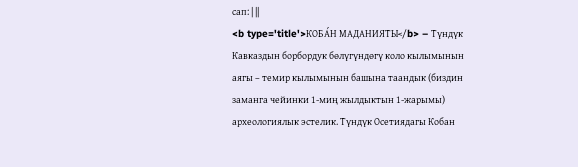сап: | ||
<b type='title'>КОБА́Н МАДАНИЯТЫ</b> – Түндүк Кавказдын борбордук бөлүгүндөгү коло кылымынын аягы – темир кылымынын башына таандык (биздин заманга чейинки 1-миң жылдыктын 1-жарымы) археологиялык эстелик. Түндүк Осетиядагы Кобан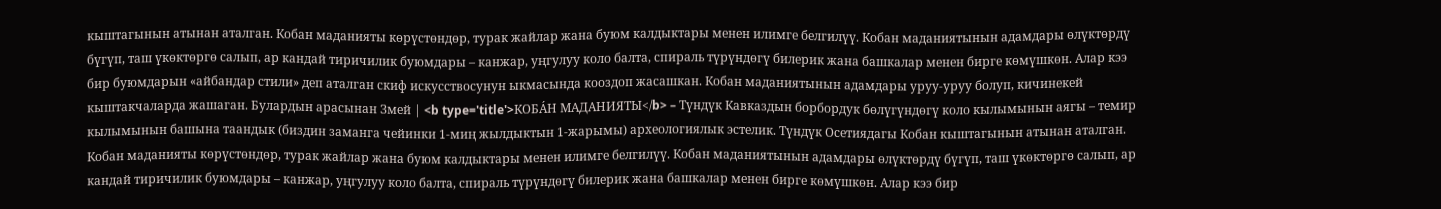кыштагынын атынан аталган. Кобан маданияты көрүстөндөр, турак жайлар жана буюм калдыктары менен илимге белгилүү. Кобан маданиятынын адамдары өлүктөрдү бүгүп, таш үкөктөргө салып, ар кандай тиричилик буюмдары – канжар, уңгулуу коло балта, спираль түрүндөгү билерик жана башкалар менен бирге көмүшкөн. Алар кээ бир буюмдарын «айбандар стили» деп аталган скиф искусствосунун ыкмасында кооздоп жасашкан. Кобан маданиятынын адамдары уруу-уруу болуп, кичинекей кыштакчаларда жашаган. Булардын арасынан Змей | <b type='title'>КОБА́Н МАДАНИЯТЫ</b> – Түндүк Кавказдын борбордук бөлүгүндөгү коло кылымынын аягы – темир кылымынын башына таандык (биздин заманга чейинки 1-миң жылдыктын 1-жарымы) археологиялык эстелик. Түндүк Осетиядагы Кобан кыштагынын атынан аталган. Кобан маданияты көрүстөндөр, турак жайлар жана буюм калдыктары менен илимге белгилүү. Кобан маданиятынын адамдары өлүктөрдү бүгүп, таш үкөктөргө салып, ар кандай тиричилик буюмдары – канжар, уңгулуу коло балта, спираль түрүндөгү билерик жана башкалар менен бирге көмүшкөн. Алар кээ бир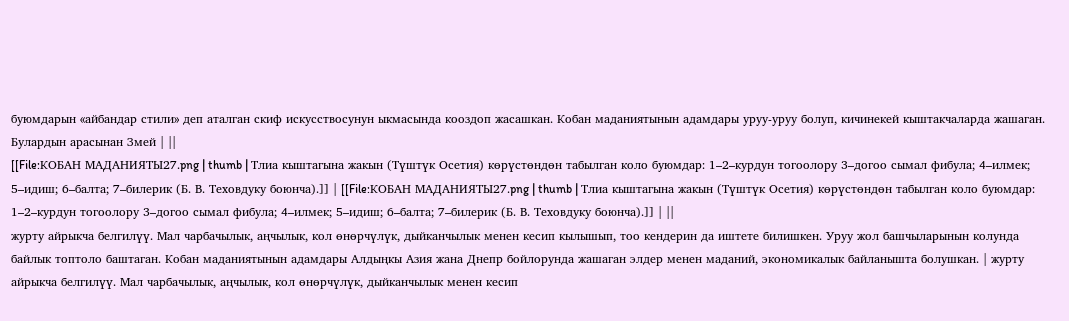буюмдарын «айбандар стили» деп аталган скиф искусствосунун ыкмасында кооздоп жасашкан. Кобан маданиятынын адамдары уруу-уруу болуп, кичинекей кыштакчаларда жашаган. Булардын арасынан Змей | ||
[[File:КОБАН МАДАНИЯТЫ27.png | thumb | Тлиа кыштагына жакын (Түштүк Осетия) көрүстөндөн табылган коло буюмдар: 1–2–курдун тогоолору 3–догоо сымал фибула; 4–илмек; 5–идиш; 6–балта; 7–билерик (Б. В. Теховдуку боюнча).]] | [[File:КОБАН МАДАНИЯТЫ27.png | thumb | Тлиа кыштагына жакын (Түштүк Осетия) көрүстөндөн табылган коло буюмдар: 1–2–курдун тогоолору 3–догоо сымал фибула; 4–илмек; 5–идиш; 6–балта; 7–билерик (Б. В. Теховдуку боюнча).]] | ||
журту айрыкча белгилүү. Мал чарбачылык, аңчылык, кол өнөрчүлүк, дыйканчылык менен кесип кылышып, тоо кендерин да иштете билишкен. Уруу жол башчыларынын колунда байлык топтоло баштаган. Кобан маданиятынын адамдары Алдыңкы Азия жана Днепр бойлорунда жашаган элдер менен маданий, экономикалык байланышта болушкан. | журту айрыкча белгилүү. Мал чарбачылык, аңчылык, кол өнөрчүлүк, дыйканчылык менен кесип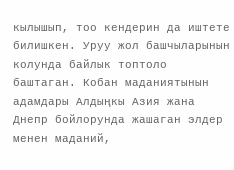кылышып, тоо кендерин да иштете билишкен. Уруу жол башчыларынын колунда байлык топтоло баштаган. Кобан маданиятынын адамдары Алдыңкы Азия жана Днепр бойлорунда жашаган элдер менен маданий,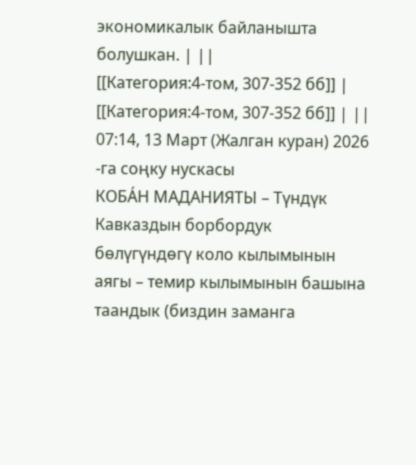экономикалык байланышта болушкан. | ||
[[Категория:4-том, 307-352 бб]] | [[Категория:4-том, 307-352 бб]] | ||
07:14, 13 Март (Жалган куран) 2026 -га соңку нускасы
КОБА́Н МАДАНИЯТЫ – Түндүк Кавказдын борбордук бөлүгүндөгү коло кылымынын аягы – темир кылымынын башына таандык (биздин заманга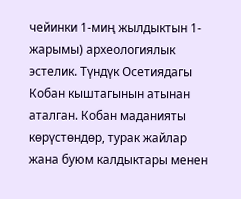чейинки 1-миң жылдыктын 1-жарымы) археологиялык эстелик. Түндүк Осетиядагы Кобан кыштагынын атынан аталган. Кобан маданияты көрүстөндөр, турак жайлар жана буюм калдыктары менен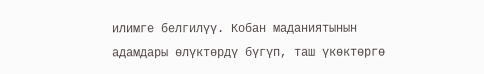илимге белгилүү. Кобан маданиятынын адамдары өлүктөрдү бүгүп, таш үкөктөргө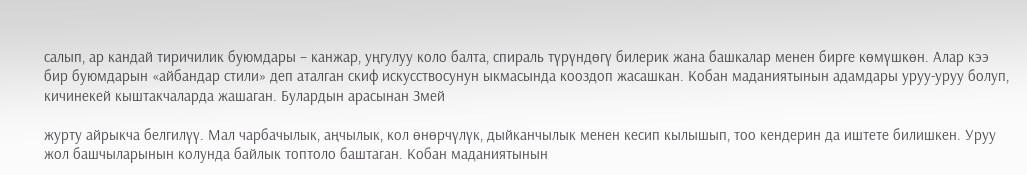салып, ар кандай тиричилик буюмдары – канжар, уңгулуу коло балта, спираль түрүндөгү билерик жана башкалар менен бирге көмүшкөн. Алар кээ бир буюмдарын «айбандар стили» деп аталган скиф искусствосунун ыкмасында кооздоп жасашкан. Кобан маданиятынын адамдары уруу-уруу болуп, кичинекей кыштакчаларда жашаган. Булардын арасынан Змей

журту айрыкча белгилүү. Мал чарбачылык, аңчылык, кол өнөрчүлүк, дыйканчылык менен кесип кылышып, тоо кендерин да иштете билишкен. Уруу жол башчыларынын колунда байлык топтоло баштаган. Кобан маданиятынын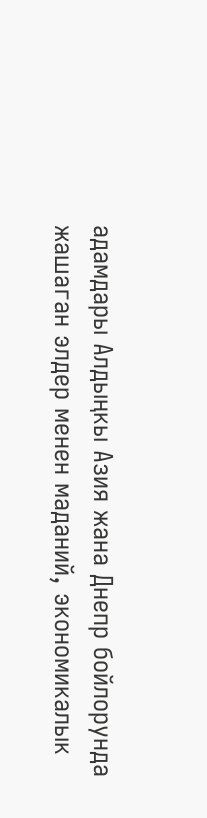адамдары Алдыңкы Азия жана Днепр бойлорунда жашаган элдер менен маданий, экономикалык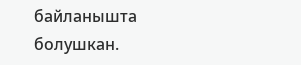байланышта болушкан.